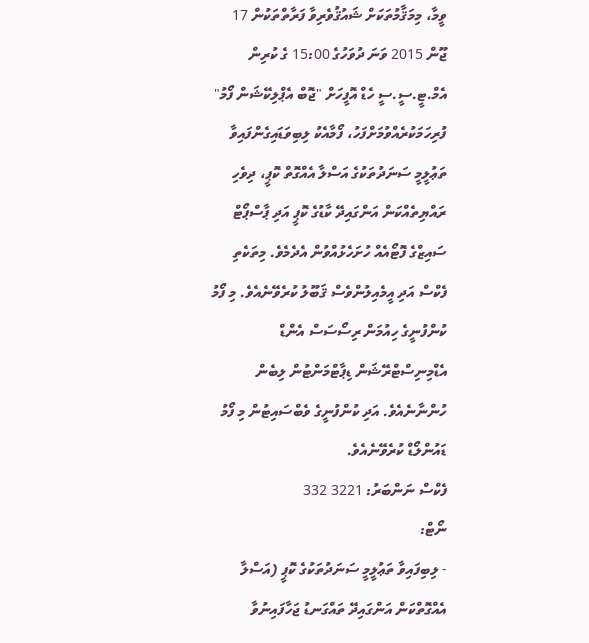ވީމާ، މިމަޤާމުތަކަށް ޝައުޤުވެރިވާ ފަރާތްތަކުން 17 ޖޫން 2015 ވަނަ ދުވަހުގެ 15:00 ގެ ކުރިން އެމް.ޓީ.ސީ.ސީ ހެޑް އޮފީހަށް "ޖޮބް އެޕްލިކޭޝަން ފޯމު" ފުރިހަމަކުރެއްވުމަށްފަހު، ފޯމާއެކު ލިބިވަޑައިގެންފައިވާ ތަޢުލީމީ ސަނަދުތަކުގެ އަސްލާ އެއްގޮތް ކޮޕީ، ދިވެހި ރައްޔިތެއްކަން އަންގައިދޭ ކާޑުގެ ކޮޕީ އަދި ޕާސްޕޯޓް ސައިޒްގެ ފޮޓޯއެއް ހުށަހެޅުއްވުން އެދެމެވެ. މިތަކެތި ފެކްސް އަދި އީމެއިލުންވެސް ޤަބޫލު ކުރެވޭނެއެވެ. މި ފޯމު ކުންފުނީގެ ހިއުމަން ރިސޯސަސް އެންޑް އެޑްމިނިސްޓްރޭޝަން ޑިޕާޓްމަންޓުން ލިބެން ހުންނާނެއެވެ. އަދި ކުންފުނީގެ ވެބްސައިޓުން މި ފޯމު ޑައުންލޯޑް ކުރެވޭނެއެވެ.
ފެކްސް ނަންބަރު: 3221 332
ނޯޓް:
- ލިބިފައިވާ ތަޢުލީމީ ސަނަދުތަކުގެ ކޮޕީ (އަސްލާ އެއްގޮތްކަން އަންގައިދޭ ތައްގަނޑު ޖަހާފައިނުވާ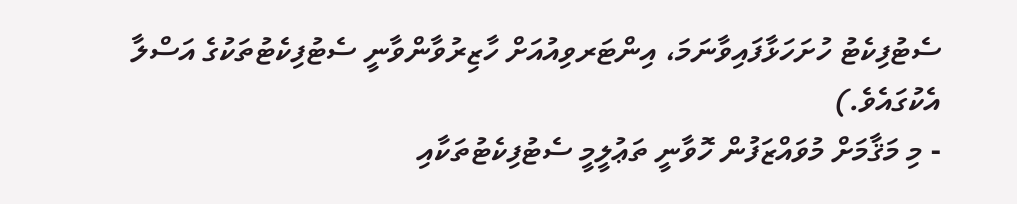ސެޓުފިކެޓު ހުށަހަޅާފައިވާނަމަ، އިންޓަރވިއުއަށް ހާޒިރުވާންވާނީ ސެޓުފިކެޓުތަކުގެ އަސްލާ އެކުގައެވެ.)
- މި މަޤާމަށް މުވައްޒަފުން ހޮވާނީ ތަޢުލީމީ ސެޓުފިކެޓުތަކާއި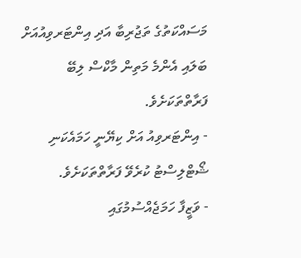މަސައްކަތުގެ ތަޖުރިބާ އަދި އިންޓަރވިއުއަށް ބަލައި އެންމެ މަތިން މާކްސް ލިބޭ ފަރާތްތަކަށެވެ.
- އިންޓަރވިއު އަށް ކިޔޭނީ ހަމައެކަނި ޝޯޓްލިސްޓު ކުރެވޭ ފަރާތްތަކަށެވެ.
- ވަޒީފާ ހަމަޖެއްސުމުގައި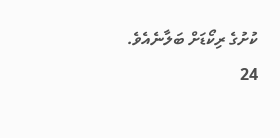ކުށުގެ ރިކޯޑަށް ބަލާނެއެވެ.
24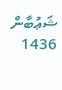ޝަޢުބާން 1436